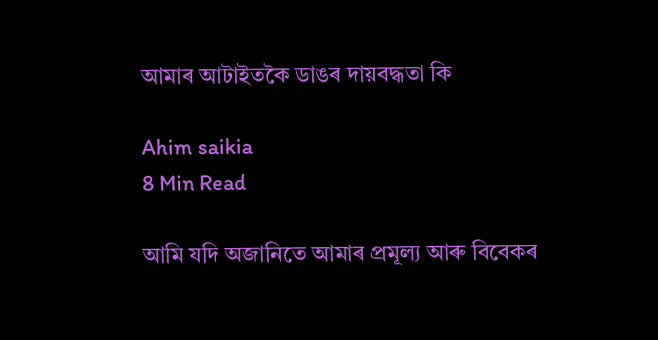আমাৰ আটাইতকৈ ডাঙৰ দায়বদ্ধতা কি

Ahim saikia
8 Min Read

আমি যদি অজানিতে আমাৰ প্ৰমূল্য আৰু বিবেকৰ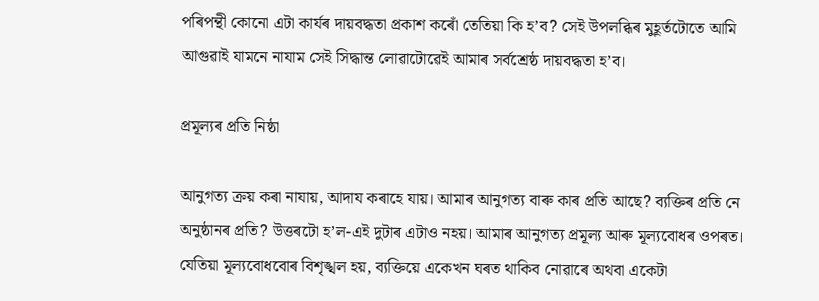পৰিপন্থী কোনো এটা কাৰ্যৰ দায়বদ্ধতা প্রকাশ কৰোঁ তেতিয়া কি হ’ব? সেই উপলব্ধিৰ মুহূৰ্তটোতে আমি আগুৱাই যামনে নাযাম সেই সিদ্ধান্ত লোৱাটোৱেই আমাৰ সৰ্বশ্রেষ্ঠ দায়বদ্ধতা হ’ব।

প্ৰমূল্যৰ প্ৰতি নিষ্ঠা

আনুগত্য ক্ৰয় কৰা নাযায়, আদায কৰাহে যায়। আমাৰ আনুগত্য বাৰু কাৰ প্রতি আছে? ব্যক্তিৰ প্ৰতি নে অনুষ্ঠানৰ প্রতি? উত্তৰটো হ’ল-এই দুটাৰ এটাও নহয়। আমাৰ আনুগত্য প্রমূল্য আৰু মূল্যবোধৰ ওপৰত। যেতিয়া মূল্যবোধবোৰ বিশৃঙ্খল হয়, ব্যক্তিয়ে একেখন ঘৰত থাকিব নোৱাৰে অথবা একেটা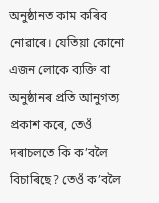অনুষ্ঠানত কাম কৰিব নোৱাৰে। যেতিয়া কোনো এজন লোকে ব্যক্তি বা অনুষ্ঠানৰ প্ৰতি আনুগত্য প্রকাশ কৰে, তেওঁ দৰাচলতে কি ক’বলৈ বিচাৰিছে? তেওঁ ক’বলৈ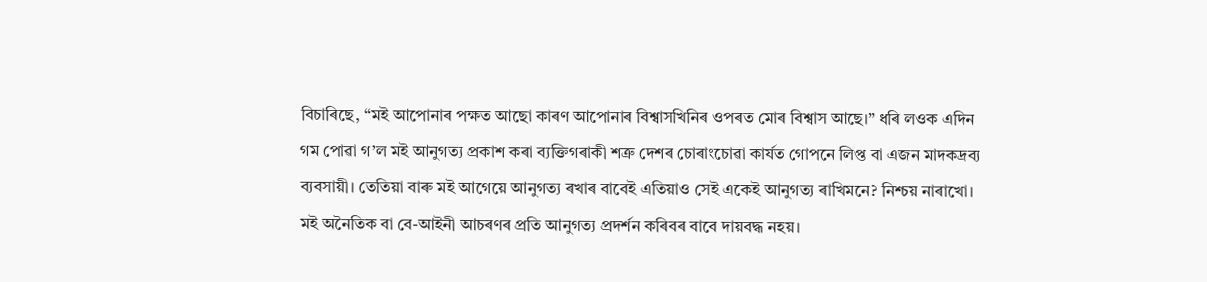বিচাৰিছে, “মই আপোনাৰ পক্ষত আছো কাৰণ আপোনাৰ বিশ্বাসখিনিৰ ওপৰত মোৰ বিশ্বাস আছে।” ধৰি লওক এদিন গম পোৱা গ’ল মই আনুগত্য প্রকাশ কৰা ব্যক্তিগৰাকী শত্রু দেশৰ চোৰাংচোৱা কার্যত গোপনে লিপ্ত বা এজন মাদকদ্রব্য ব্যবসায়ী। তেতিয়া বাৰু মই আগেয়ে আনুগত্য ৰখাৰ বাবেই এতিয়াও সেই একেই আনুগত্য ৰাখিমনে? নিশ্চয় নাৰাখো। মই অনৈতিক বা বে-আইনী আচৰণৰ প্রতি আনুগত্য প্রদর্শন কৰিবৰ বাবে দায়বদ্ধ নহয়।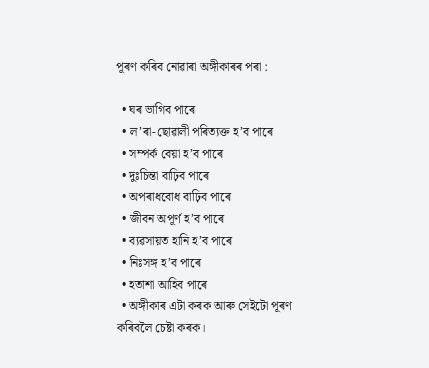পূৰণ কৰিব নোৱাৰা অঙ্গীকাৰৰ পৰা :

  • ঘৰ ভাগিব পাৰে
  • ল’ৰা-ছোৱালী পৰিত্যক্ত হ’ব পাৰে
  • সম্পর্ক বেয়া হ’ব পাৰে
  • দুঃচিন্তা বাঢ়িব পাৰে
  • অপৰাধবোধ বাঢ়িব পাৰে
  • জীবন অপূর্ণ হ’ব পাৰে
  • ব্যৱসায়ত হানি হ’ব পাৰে
  • নিঃসঙ্গ হ’ব পাৰে
  • হতাশা আহিব পাৰে
  • অঙ্গীকাৰ এটা কৰক আৰু সেইটো পূৰণ কৰিবলৈ চেষ্টা কৰক।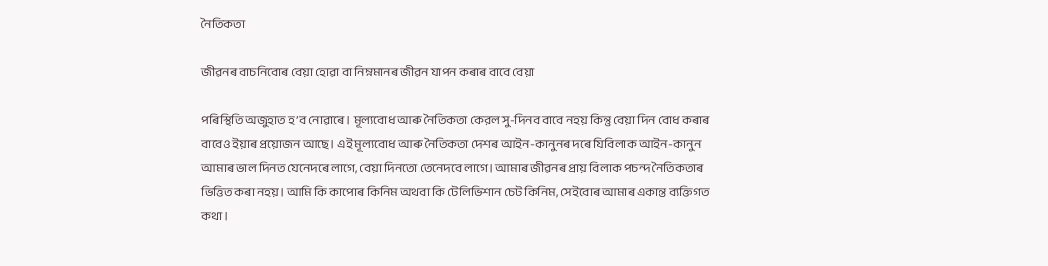নৈতিকতা

জীৱনৰ বাচনিবোৰ বেয়া হোৱা বা নিম্নমানৰ জীৱন যাপন কৰাৰ বাবে বেয়া

পৰিস্থিতি অজুহাত হ’ব নোৱাৰে। মূল্যবোধ আৰু নৈতিকতা কেরল সু-দিনব বাবে নহয় কিন্তু বেয়া দিন বোধ কৰাৰ বাবেও ইয়াৰ প্রয়োজন আছে। এই মূল্যবোধ আৰু নৈতিকতা দেশৰ আইন-কানুনৰ দৰে যিবিলাক আইন-কানুন আমাৰ ভাল দিনত যেনেদৰে লাগে, বেয়া দিনতো তেনেদবে লাগে। আমাৰ জীৱনৰ প্রায় বিলাক পচন্দ নৈতিকতাৰ ভিত্তিত কৰা নহয়। আমি কি কাপোৰ কিনিম অথবা কি টেলিভিশান চেট কিনিম, সেইবোৰ আমাৰ একান্ত ব্যক্তিগত কথা।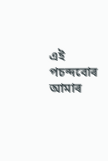এই পচন্দবোৰ আমাৰ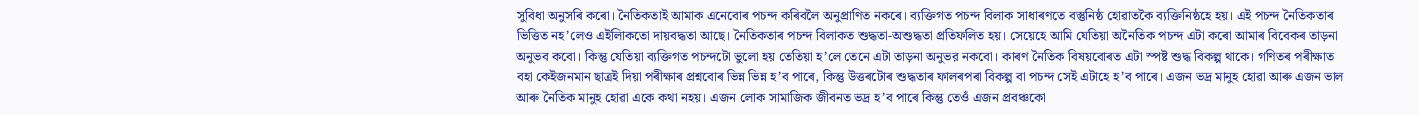সুবিধা অনুসৰি কৰো। নৈতিকতাই আমাক এনেবোৰ পচন্দ কৰিবলৈ অনুপ্রাণিত নকৰে। ব্যক্তিগত পচন্দ বিলাক সাধাৰণতে বস্তুনিষ্ঠ হোৱাতকৈ ব্যক্তিনিষ্ঠহে হয়। এই পচন্দ নৈতিকতাৰ ভিত্তিত নহ’লেও এইলিাকতো দায়বদ্ধতা আছে। নৈতিকতাৰ পচন্দ বিলাকত শুদ্ধতা-অশুদ্ধতা প্রতিফলিত হয়। সেয়েহে আমি যেতিয়া অনৈতিক পচন্দ এটা কৰো আমাৰ বিবেকৰ তাড়না অনুভব কবো। কিন্তু যেতিয়া ব্যক্তিগত পচন্দটো ভুলো হয় তেতিয়া হ’লে তেনে এটা তাড়না অনুভর নকবো। কাৰণ নৈতিক বিষয়বোৰত এটা স্পষ্ট শুদ্ধ বিকল্প থাকে। গণিতৰ পৰীক্ষাত বহা কেইজনমান ছাত্রই দিয়া পৰীক্ষাৰ প্ৰশ্নবোৰ ভিন্ন ভিন্ন হ’ব পাৰে, কিন্তু উত্তৰটোৰ শুদ্ধতাৰ ফালৰপৰা বিকল্প বা পচন্দ সেই এটাহে হ’ব পাৰে। এজন ভদ্র মানুহ হোৱা আৰু এজন ভাল আৰু নৈতিক মানুহ হোৱা একে কথা নহয়। এজন লোক সামাজিক জীবনত ভদ্র হ’ব পাৰে কিন্তু তেওঁ এজন প্রবঞ্চকো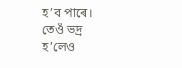হ’ব পাৰে। তেওঁ ভদ্র হ’লেও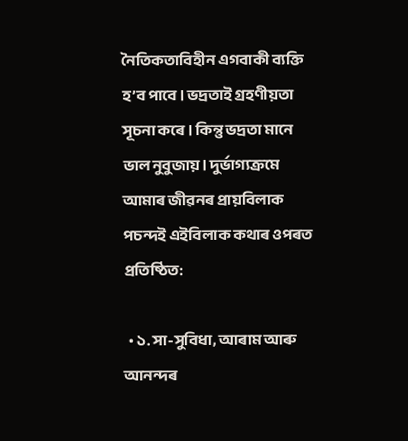নৈতিকতাবিহীন এগবাকী ব্যক্তি হ’ব পাবে। ভদ্রতাই গ্রহণীয়তা সূচনা কৰে। কিন্তু ভদ্রতা মানে ভাল নুবুজায়। দুর্ভাগ্যক্রমে আমাৰ জীৱনৰ প্রায়বিলাক পচন্দই এইবিলাক কথাৰ ওপৰত প্রতিষ্ঠিত:

  • ১. সা-সুবিধা, আৰাম আৰু আনন্দৰ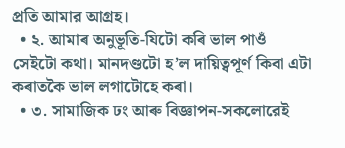প্রতি আমার আগ্রহ।
  • ২. আমাৰ অনুভূতি-যিটো কৰি ভাল পাওঁ সেইটো কথা। মানদণ্ডটো হ’ল দায়িত্বপূর্ণ কিবা এটা কৰাতকৈ ভাল লগাটোহে কৰা।
  • ৩. সামাজিক ঢং আৰু বিজ্ঞাপন-সকলোরেই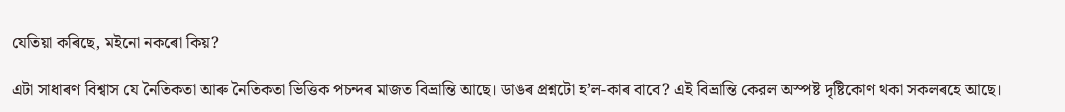যেতিয়া কৰিছে, মইনো নকৰো কিয়?

এটা সাধাৰণ বিশ্বাস যে নৈতিকতা আৰু নৈতিকতা ভিত্তিক পচন্দৰ মাজত বিভ্রান্তি আছে। ডাঙৰ প্রশ্নটো হ’ল-কাৰ বাবে? এই বিভ্রান্তি কেরল অস্পষ্ট দৃষ্টিকোণ থকা সকলৰহে আছে।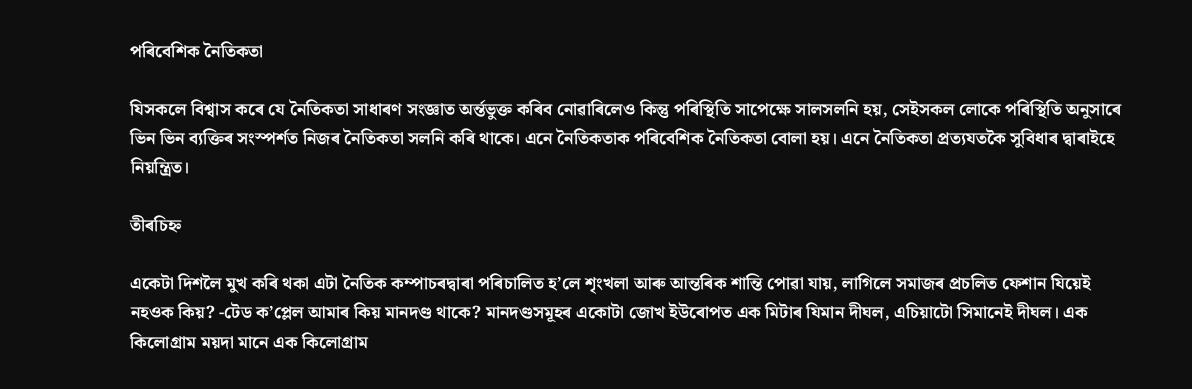পৰিবেশিক নৈতিকতা

যিসকলে বিশ্বাস কৰে যে নৈতিকতা সাধাৰণ সংজ্ঞাত অর্ন্তভুক্ত কৰিব নোৱাৰিলেও কিন্তু পৰিস্থিতি সাপেক্ষে সালসলনি হয়, সেইসকল লোকে পৰিস্থিতি অনুসাৰে ভিন ভিন ব্যক্তিৰ সংস্পৰ্শত নিজৰ নৈতিকতা সলনি কৰি থাকে। এনে নৈতিকতাক পৰিবেশিক নৈতিকতা বোলা হয়। এনে নৈতিকতা প্রত্যযতকৈ সুবিধাৰ দ্বাৰাইহে নিয়ন্ত্রিত।

তীৰচিহ্ন

একেটা দিশলৈ মুখ কৰি থকা এটা নৈতিক কম্পাচৰদ্বাৰা পৰিচালিত হ’লে শৃংখলা আৰু আন্তৰিক শান্তি পোৱা যায়, লাগিলে সমাজৰ প্রচলিত ফেশান যিয়েই নহওক কিয়? -টেড ক’প্লেল আমাৰ কিয় মানদণ্ড থাকে? মানদণ্ডসমূহৰ একোটা জোখ ইউৰোপত এক মিটাৰ যিমান দীঘল, এচিয়াটো সিমানেই দীঘল। এক কিলোগ্রাম ময়দা মানে এক কিলোগ্রাম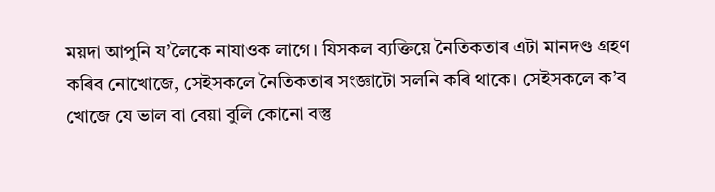ময়দা আপুনি য’লৈকে নাযাওক লাগে। যিসকল ব্যক্তিয়ে নৈতিকতাৰ এটা মানদণ্ড গ্রহণ কৰিব নোখোজে, সেইসকলে নৈতিকতাৰ সংজ্ঞাটো সলনি কৰি থাকে। সেইসকলে ক’ব খোজে যে ভাল বা বেয়া বুলি কোনো বস্তু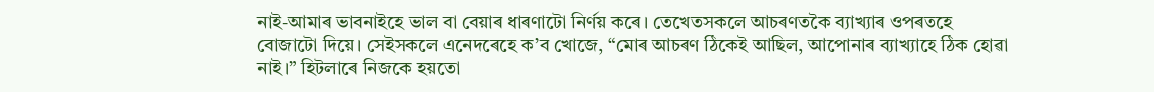নাই-আমাৰ ভাবনাইহে ভাল বা বেয়াৰ ধাৰণাটো নিৰ্ণয় কৰে। তেখেতসকলে আচৰণতকৈ ব্যাখ্যাৰ ওপৰতহে বোজাটো দিয়ে। সেইসকলে এনেদৰেহে ক’ব খোজে, “মোৰ আচৰণ ঠিকেই আছিল, আপোনাৰ ব্যাখ্যাহে ঠিক হোৱা নাই।” হিটলাৰে নিজকে হয়তো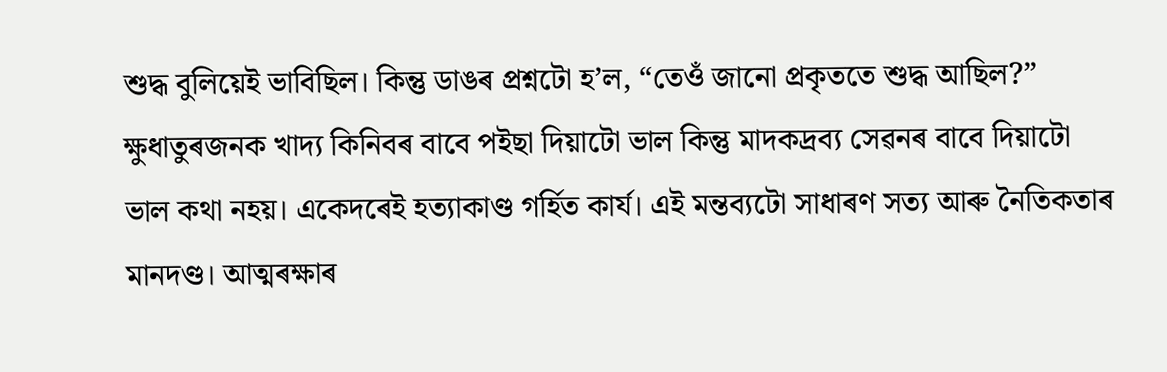শুদ্ধ বুলিয়েই ভাবিছিল। কিন্তু ডাঙৰ প্রশ্নটো হ’ল, “তেওঁ জানো প্রকৃততে শুদ্ধ আছিল?” ক্ষুধাতুৰজনক খাদ্য কিনিবৰ বাবে পইছা দিয়াটো ভাল কিন্তু মাদকদ্রব্য সেৱনৰ বাবে দিয়াটো ভাল কথা নহয়। একেদৰেই হত্যাকাণ্ড গর্হিত কার্য। এই মন্তব্যটো সাধাৰণ সত্য আৰু নৈতিকতাৰ মানদণ্ড। আত্মৰক্ষাৰ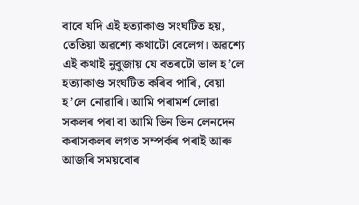বাবে যদি এই হত্যাকাণ্ড সংঘটিত হয়, তেতিয়া অৱশ্যে কথাটো বেলেগ। অৱশ্যে এই কথাই নুবুজায় যে বতৰটো ভাল হ’লে হত্যাকাণ্ড সংঘটিত কৰিব পাৰি, বেয়া হ’লে নোৱাৰি। আমি পৰামৰ্শ লোৱা সকলৰ পৰা বা আমি ভিন ভিন লেনদেন কৰাসকলৰ লগত সম্পৰ্কৰ পৰাই আৰু আজৰি সময়বোৰ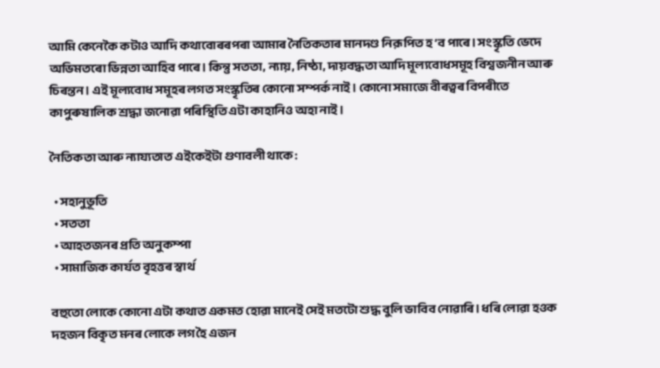আমি কেনেকৈ কটাও আদি কথাবোৰৰপৰা আমাৰ নৈতিকতাৰ মানদণ্ড নিরূপিত হ’ব পাৰে। সংস্কৃতি ভেদে অভিমতৰো ভিন্নতা আহিব পাৰে। কিন্তু সততা, ন্যায়, নিষ্ঠা, দায়বদ্ধতা আদি মূল্যবোধসমূহ বিশ্বজনীন আৰু চিৰন্তন। এই মূল্যবোধ সমূহৰ লগত সংস্কৃতিৰ কোনো সম্পর্ক নাই। কোনো সমাজে বীৰত্বৰ বিপৰীতে কাপুৰুষালিক শ্রদ্ধা জনোৱা পৰিস্থিতি এটা কাহানিও অহা নাই।

নৈতিকতা আৰু ন্যায্যতাত এইকেইটা গুণাবলী থাকে:

  • সহানুভূতি
  • সততা
  • আহতজনৰ প্ৰতি অনুকম্পা
  • সামাজিক কাৰ্যত বৃহত্তৰ স্বাৰ্থ

বহুতো লোকে কোনো এটা কথাত একমত হোৱা মানেই সেই মতটো শুদ্ধ বুলি ভাবিব নোৱাৰি। ধৰি লোৱা হওক দহজন বিকৃত মনৰ লোকে লগ হৈ এজন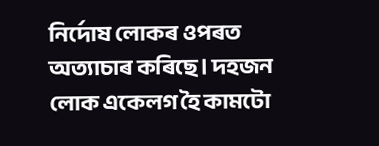নির্দোষ লোকৰ ওপৰত অত্যাচাৰ কৰিছে। দহজন লোক একেলগ হৈ কামটো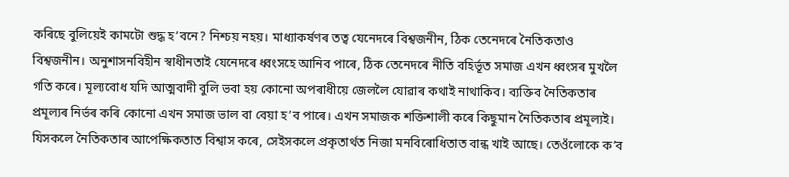কৰিছে বুলিয়েই কামটো শুদ্ধ হ’বনে? নিশ্চয় নহয়। মাধ্যাকৰ্ষণৰ তত্ব যেনেদৰে বিশ্বজনীন, ঠিক তেনেদৰে নৈতিকতাও বিশ্বজনীন। অনুশাসনবিহীন স্বাধীনতাই যেনেদৰে ধ্বংসহে আনিব পাৰে, ঠিক তেনেদৰে নীতি বহির্ভূত সমাজ এখন ধ্বংসৰ মুখলৈ গতি কৰে। মূল্যবোধ যদি আত্মবাদী বুলি ভবা হয় কোনো অপৰাধীয়ে জেললৈ যোৱাৰ কথাই নাথাকিব। ব্যক্তিব নৈতিকতাৰ প্ৰমূল্যৰ নিৰ্ভৰ কৰি কোনো এখন সমাজ ভাল বা বেয়া হ’ব পাৰে। এখন সমাজক শক্তিশালী কৰে কিছুমান নৈতিকতাৰ প্ৰমূল্যই। যিসকলে নৈতিকতাৰ আপেক্ষিকতাত বিশ্বাস কৰে, সেইসকলে প্রকৃতাৰ্থত নিজা মনবিৰোধিতাত বান্ধ খাই আছে। তেওঁলোকে ক’ব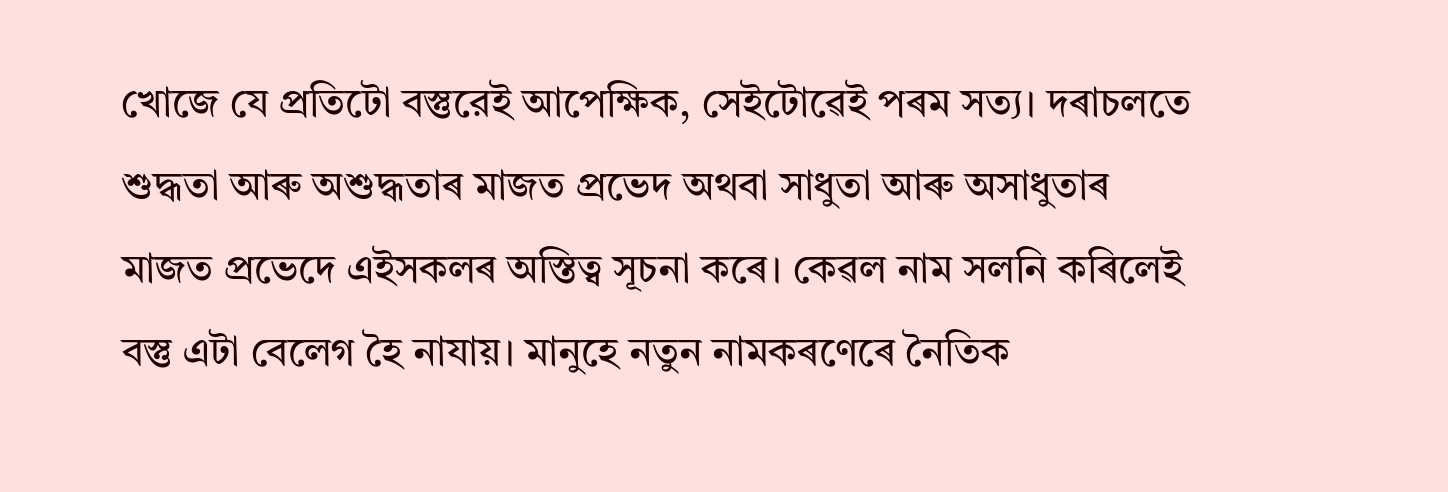খোজে যে প্রতিটো বস্তুরেই আপেক্ষিক, সেইটোৱেই পৰম সত্য। দৰাচলতে শুদ্ধতা আৰু অশুদ্ধতাৰ মাজত প্রভেদ অথবা সাধুতা আৰু অসাধুতাৰ মাজত প্রভেদে এইসকলৰ অস্তিত্ব সূচনা কৰে। কেৱল নাম সলনি কৰিলেই বস্তু এটা বেলেগ হৈ নাযায়। মানুহে নতুন নামকৰণেৰে নৈতিক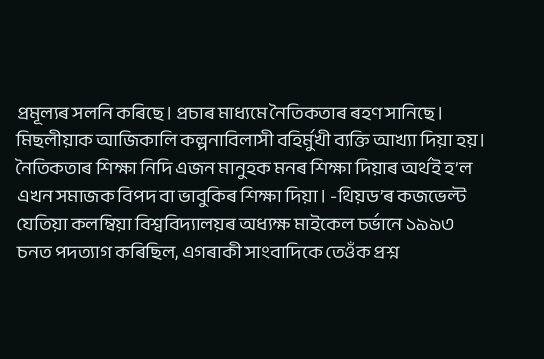প্ৰমূল্যৰ সলনি কৰিছে। প্ৰচাৰ মাধ্যমে নৈতিকতাৰ ৰহণ সানিছে। মিছলীয়াক আজিকালি কল্পনাবিলাসী বহির্মুখী ব্যক্তি আখ্যা দিয়া হয়। নৈতিকতাৰ শিক্ষা নিদি এজন মানুহক মনৰ শিক্ষা দিয়াৰ অর্থই হ’ল এখন সমাজক বিপদ বা ভাবুকিৰ শিক্ষা দিয়া। -থিয়ড’ৰ কজভেল্ট যেতিয়া কলম্বিয়া বিশ্ববিদ্যালয়ৰ অধ্যক্ষ মাইকেল চর্ভানে ১৯৯৩ চনত পদত্যাগ কৰিছিল, এগৰাকী সাংবাদিকে তেওঁক প্রশ্ন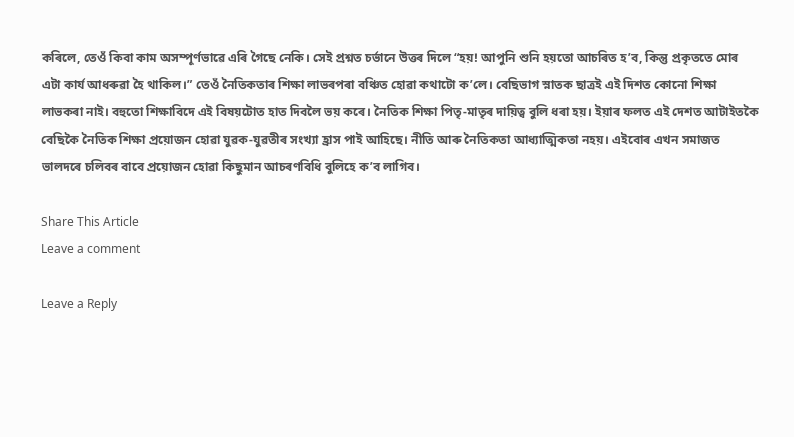কৰিলে, তেওঁ কিবা কাম অসম্পূর্ণভাৱে এৰি গৈছে নেকি। সেই প্রশ্নত চর্ভানে উত্তৰ দিলে “হয়! আপুনি শুনি হয়তো আচৰিত হ’ব, কিন্তু প্রকৃততে মোৰ এটা কার্য আধৰুৱা হৈ থাকিল।” তেওঁ নৈতিকতাৰ শিক্ষা লাভৰপৰা বঞ্চিত হোৱা কথাটো ক’লে। বেছিভাগ স্নাতক ছাত্রই এই দিশত কোনো শিক্ষা লাভকৰা নাই। বহুতো শিক্ষাবিদে এই বিষয়টোত হাত দিবলৈ ভয় কৰে। নৈতিক শিক্ষা পিতৃ-মাতৃৰ দায়িত্ব বুলি ধৰা হয়। ইয়াৰ ফলত এই দেশত আটাইতকৈ বেছিকৈ নৈতিক শিক্ষা প্রয়োজন হোৱা যুৱক-যুৱতীৰ সংখ্যা হ্রাস পাই আহিছে। নীতি আৰু নৈতিকতা আধ্যাত্মিকতা নহয়। এইবোৰ এখন সমাজত ভালদৰে চলিবৰ বাবে প্ৰয়োজন হোৱা কিছুমান আচৰণবিধি বুলিহে ক’ব লাগিব।

Share This Article
Leave a comment

Leave a Reply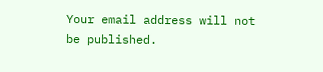Your email address will not be published.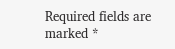Required fields are marked *